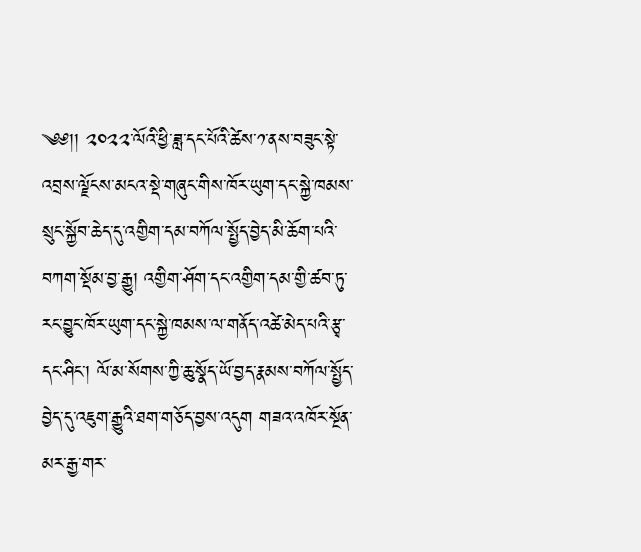༄༅།། ༢༠༢༢་ལོའི་ཕྱི་ཟླ་དང་པོའི་ཚེས་༡་ནས་བཟུང་སྟེ་འབྲས་ལྗོངས་མངའ་སྡེ་གཞུང་གིས་ཁོར་ཡུག་དང་སྐྱེ་ཁམས་སྲུང་སྐྱོབ་ཆེད་དུ་འགྱིག་དམ་བཀོལ་སྤྱོད་བྱེད་མི་ཆོག་པའི་བཀག་སྡོམ་བྱ་རྒྱུ། འགྱིག་ཤོག་དང་འགྱིག་དམ་གྱི་ཚབ་ཏུ་རང་བྱུང་ཁོར་ཡུག་དང་སྐྱེ་ཁམས་ལ་གནོད་འཚེ་མེད་པའི་རྩྭ་དང་ཤིང་། ལོ་མ་སོགས་ཀྱི་ཆུ་སྣོད་ཡོ་བྱད་རྣམས་བཀོལ་སྤྱོད་བྱེད་དུ་འཇུག་རྒྱུའི་ཐག་གཅོད་བྱས་འདུག གཟའ་འཁོར་སྔོན་མར་རྒྱ་གར་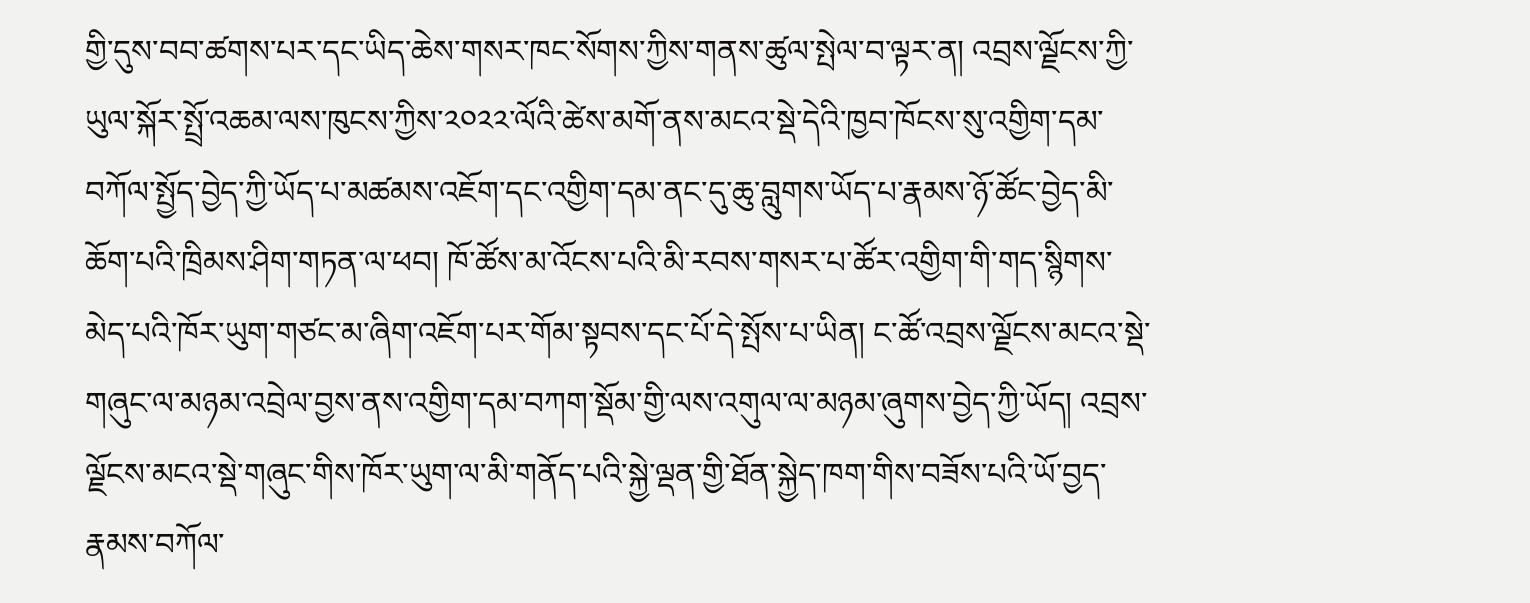གྱི་དུས་བབ་ཚགས་པར་དང་ཡིད་ཆེས་གསར་ཁང་སོགས་ཀྱིས་གནས་ཚུལ་སྤེལ་བ་ལྟར་ན། འབྲས་ལྗོངས་ཀྱི་ཡུལ་སྐོར་སྤྲོ་འཆམ་ལས་ཁུངས་ཀྱིས་༢༠༢༢་ལོའི་ཚེས་མགོ་ནས་མངའ་སྡེ་དེའི་ཁྱབ་ཁོངས་སུ་འགྱིག་དམ་བཀོལ་སྤྱོད་བྱེད་ཀྱི་ཡོད་པ་མཚམས་འཇོག་དང་འགྱིག་དམ་ནང་དུ་ཆུ་བླུགས་ཡོད་པ་རྣམས་ཉོ་ཚོང་བྱེད་མི་ཆོག་པའི་ཁྲིམས་ཤིག་གཏན་ལ་ཕབ། ཁོ་ཚོས་མ་འོངས་པའི་མི་རབས་གསར་པ་ཚོར་འགྱིག་གི་གད་སྙིགས་མེད་པའི་ཁོར་ཡུག་གཙང་མ་ཞིག་འཇོག་པར་གོམ་སྟབས་དང་པོ་དེ་སྤོས་པ་ཡིན། ང་ཚོ་འབྲས་ལྗོངས་མངའ་སྡེ་གཞུང་ལ་མཉམ་འབྲེལ་བྱས་ནས་འགྱིག་དམ་བཀག་སྡོམ་གྱི་ལས་འགུལ་ལ་མཉམ་ཞུགས་བྱེད་ཀྱི་ཡོད། འབྲས་ལྗོངས་མངའ་སྡེ་གཞུང་གིས་ཁོར་ཡུག་ལ་མི་གནོད་པའི་སྐྱེ་ལྡན་གྱི་ཐོན་སྐྱེད་ཁག་གིས་བཟོས་པའི་ཡོ་བྱད་རྣམས་བཀོལ་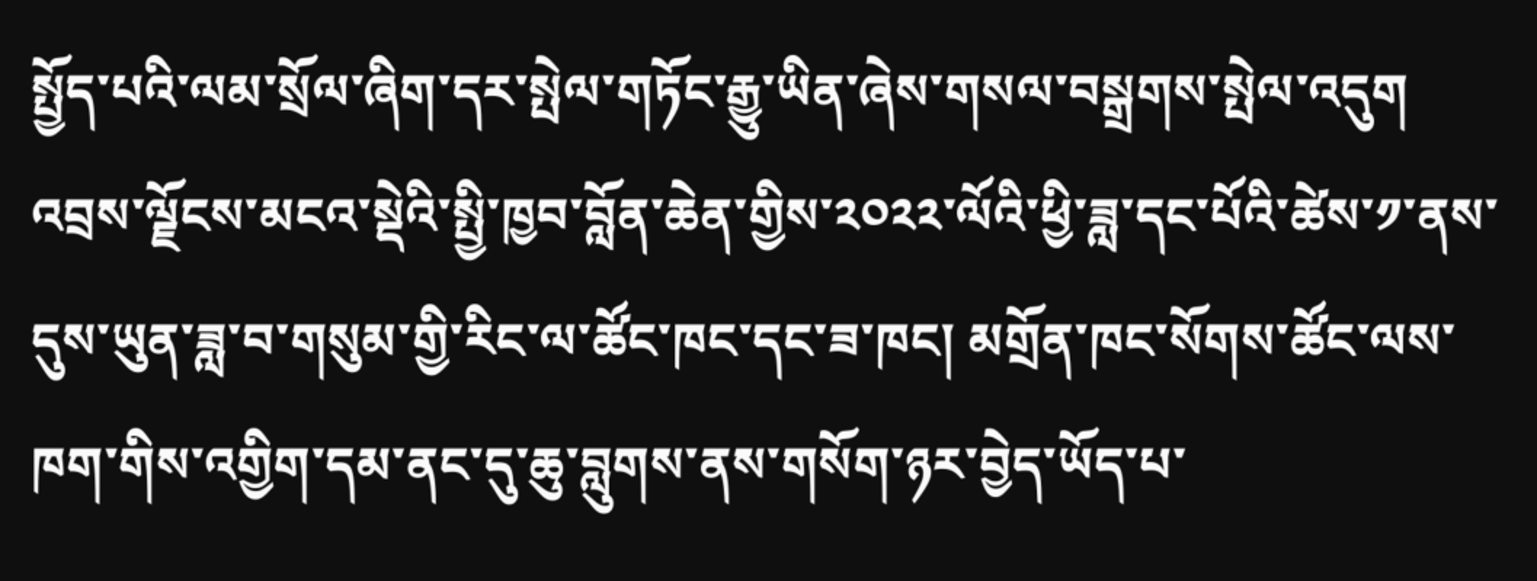སྤྱོད་པའི་ལམ་སྲོལ་ཞིག་དར་སྤེལ་གཏོང་རྒྱུ་ཡིན་ཞེས་གསལ་བསྒྲགས་སྤེལ་འདུག
འབྲས་ལྗོངས་མངའ་སྡེའི་སྤྱི་ཁྱབ་བློན་ཆེན་གྱིས་༢༠༢༢་ལོའི་ཕྱི་ཟླ་དང་པོའི་ཚེས་༡་ནས་དུས་ཡུན་ཟླ་བ་གསུམ་གྱི་རིང་ལ་ཚོང་ཁང་དང་ཟ་ཁང། མགྲོན་ཁང་སོགས་ཚོང་ལས་ཁག་གིས་འགྱིག་དམ་ནང་དུ་ཆུ་བླུགས་ནས་གསོག་ཉར་བྱེད་ཡོད་པ་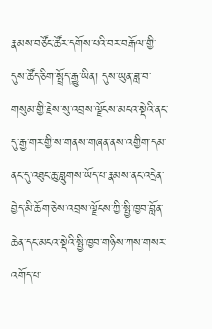རྣམས་བཙོང་ཚོར་དགོས་པའི་བར་བརྒོལ་གྱི་དུས་ཚོད་ཅིག་སྤྲོད་རྒྱུ་ཡིན། དུས་ཡུན་ཟླ་བ་གསུམ་གྱི་རྗེས་སུ་འབྲས་ལྗོངས་མངའ་སྡེའི་ནང་དུ་རྒྱ་གར་གྱི་ས་གནས་གཞན་ནས་འགྱིག་དམ་ནང་དུ་འཐུང་ཆུ་བླུགས་ཡོད་པ་རྣམས་ནང་འདྲེན་བྱེད་མི་ཆོག་ཅེས་འབྲས་ལྗོངས་ཀྱི་སྤྱི་ཁྱབ་བློན་ཆེན་དང་མངའ་སྡེའི་སྤྱི་ཁྱབ་གཉིས་ཀས་གསར་འགོད་པ་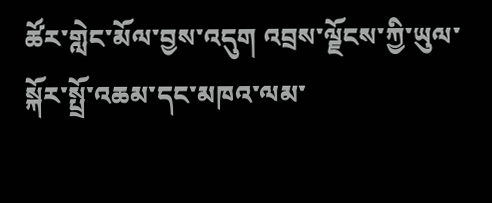ཚོར་གླེང་མོལ་བྱས་འདུག འབྲས་ལྗོངས་ཀྱི་ཡུལ་སྐོར་སྤྲོ་འཆམ་དང་མཁའ་ལམ་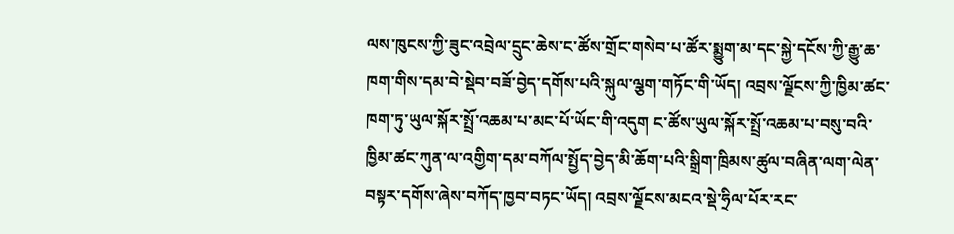ལས་ཁུངས་ཀྱི་ཟུང་འབྲེལ་དྲུང་ཆེས་ང་ཚོས་གྲོང་གསེབ་པ་ཚོར་སྨྱུག་མ་དང་སྐྱེ་དངོས་ཀྱི་རྒྱུ་ཆ་ཁག་གིས་དམ་བེ་སྡེབ་བཟོ་བྱེད་དགོས་པའི་སྐུལ་ལྕག་གཏོང་གི་ཡོད། འབྲས་ལྗོངས་ཀྱི་ཁྱིམ་ཚང་ཁག་ཏུ་ཡུལ་སྐོར་སྤྲོ་འཆམ་པ་མང་པོ་ཡོང་གི་འདུག ང་ཚོས་ཡུལ་སྐོར་སྤྲོ་འཆམ་པ་བསུ་བའི་ཁྱིམ་ཚང་ཀུན་ལ་འགྱིག་དམ་བཀོལ་སྤྱོད་བྱེད་མི་ཆོག་པའི་སྒྲིག་ཁྲིམས་ཚུལ་བཞིན་ལག་ལེན་བསྟར་དགོས་ཞེས་བཀོད་ཁྱབ་བཏང་ཡོད། འབྲས་ལྗོངས་མངའ་སྡེ་ཧྲིལ་པོར་རང་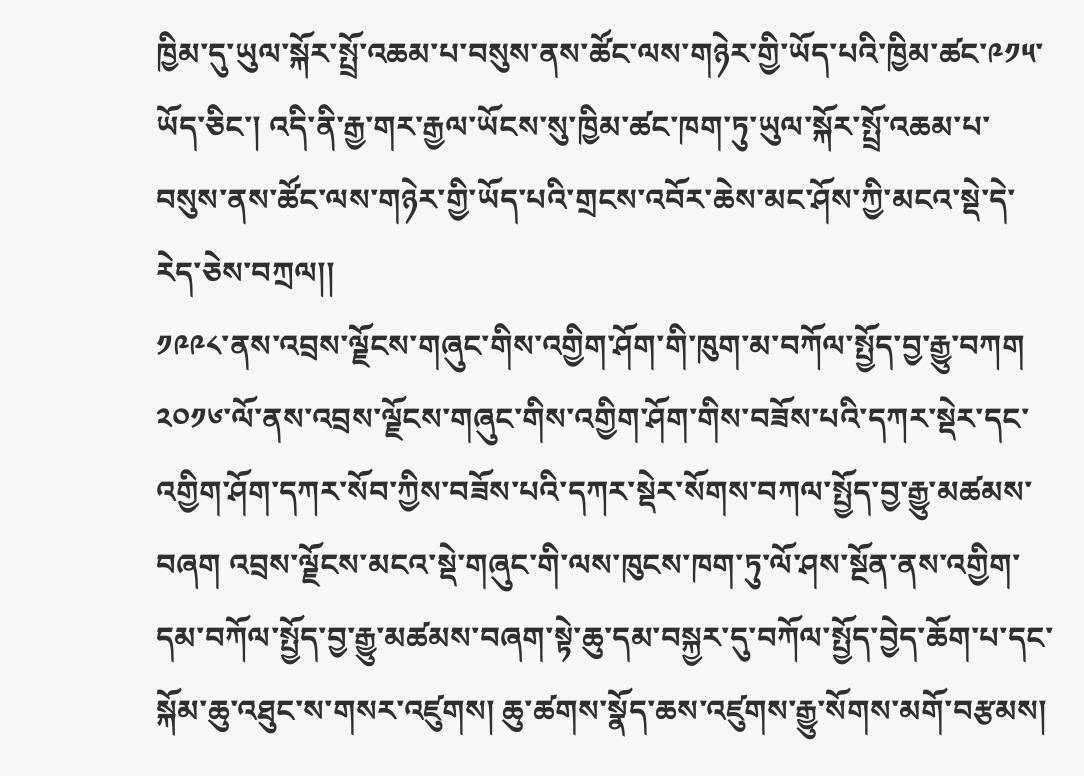ཁྱིམ་དུ་ཡུལ་སྐོར་སྤྲོ་འཆམ་པ་བསུས་ནས་ཚོང་ལས་གཉེར་གྱི་ཡོད་པའི་ཁྱིམ་ཚང་༩༡༥་ཡོད་ཅིང་། འདི་ནི་རྒྱ་གར་རྒྱལ་ཡོངས་སུ་ཁྱིམ་ཚང་ཁག་ཏུ་ཡུལ་སྐོར་སྤྲོ་འཆམ་པ་བསུས་ནས་ཚོང་ལས་གཉེར་གྱི་ཡོད་པའི་གྲངས་འབོར་ཆེས་མང་ཤོས་ཀྱི་མངའ་སྡེ་དེ་རེད་ཅེས་བཀྲལ།།
༡༩༩༨་ནས་འབྲས་ལྗོངས་གཞུང་གིས་འགྱིག་ཤོག་གི་ཁུག་མ་བཀོལ་སྤྱོད་བྱ་རྒྱུ་བཀག ༢༠༡༦་ལོ་ནས་འབྲས་ལྗོངས་གཞུང་གིས་འགྱིག་ཤོག་གིས་བཟོས་པའི་དཀར་སྡེར་དང་འགྱིག་ཤོག་དཀར་སོབ་ཀྱིས་བཟོས་པའི་དཀར་སྡེར་སོགས་བཀལ་སྤྱོད་བྱ་རྒྱུ་མཚམས་བཞག འབྲས་ལྗོངས་མངའ་སྡེ་གཞུང་གི་ལས་ཁུངས་ཁག་ཏུ་ལོ་ཤས་སྔོན་ནས་འགྱིག་དམ་བཀོལ་སྤྱོད་བྱ་རྒྱུ་མཚམས་བཞག་སྟེ་ཆུ་དམ་བསྐྱར་དུ་བཀོལ་སྤྱོད་བྱེད་ཆོག་པ་དང་སྐོམ་ཆུ་འཐུང་ས་གསར་འཛུགས། ཆུ་ཚགས་སྣོད་ཆས་འཛུགས་རྒྱུ་སོགས་མགོ་བརྩམས།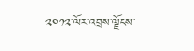༢༠༡༢་ལོར་འབྲས་ལྗོངས་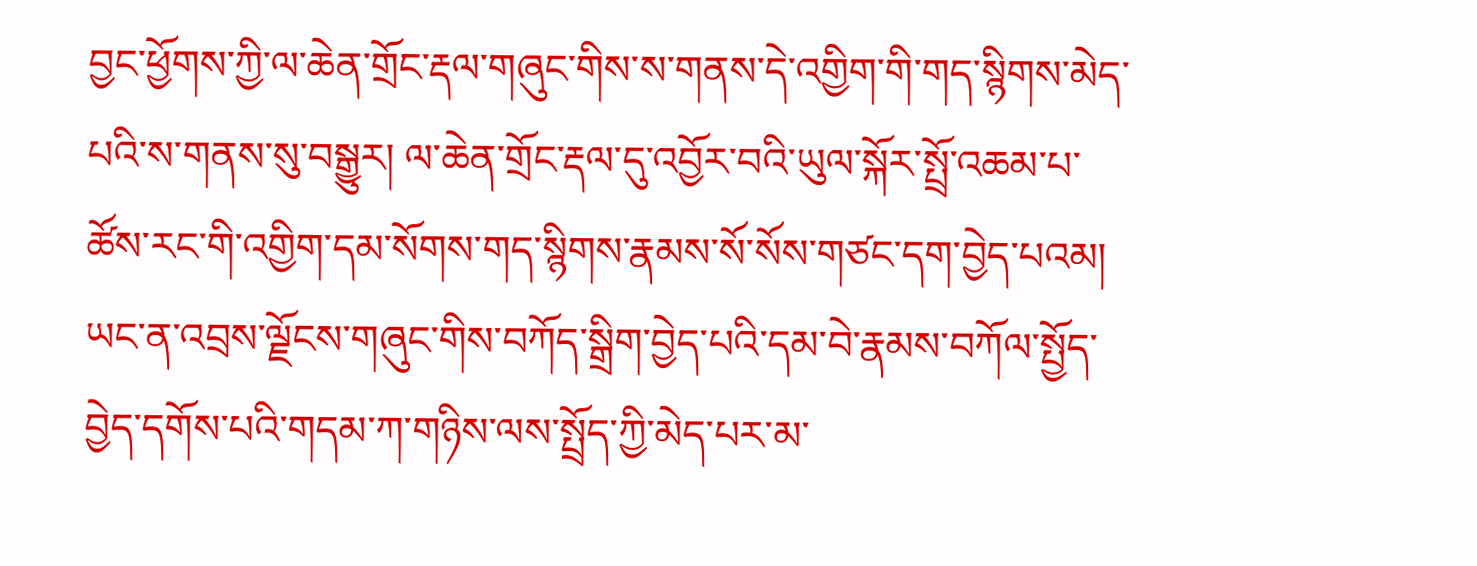བྱང་ཕྱོགས་ཀྱི་ལ་ཆེན་གྲོང་རྡལ་གཞུང་གིས་ས་གནས་དེ་འགྱིག་གི་གད་སྙིགས་མེད་པའི་ས་གནས་སུ་བསྒྱུར། ལ་ཆེན་གྲོང་རྡལ་དུ་འབྱོར་བའི་ཡུལ་སྐོར་སྤྲོ་འཆམ་པ་ཚོས་རང་གི་འགྱིག་དམ་སོགས་གད་སྙིགས་རྣམས་སོ་སོས་གཙང་དག་བྱེད་པའམ། ཡང་ན་འབྲས་ལྗོངས་གཞུང་གིས་བཀོད་སྒྲིག་བྱེད་པའི་དམ་བེ་རྣམས་བཀོལ་སྤྱོད་བྱེད་དགོས་པའི་གདམ་ཀ་གཉིས་ལས་སྤྲོད་ཀྱི་མེད་པར་མ་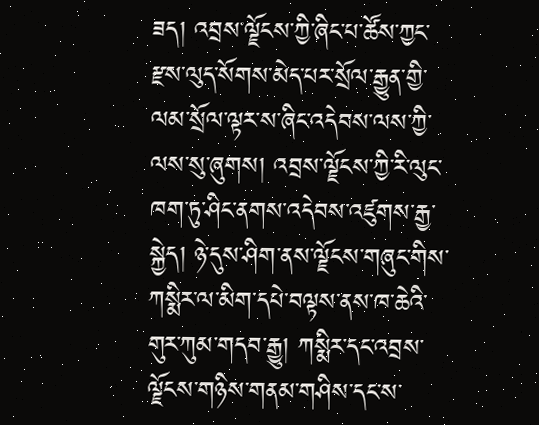ཟད། འབྲས་ལྗོངས་ཀྱི་ཞིང་པ་ཚོས་ཀྱང་རྫས་ལུད་སོགས་མེད་པར་སྲོལ་རྒྱུན་གྱི་ལམ་སྲོལ་ལྟར་ས་ཞིང་འདེབས་ལས་ཀྱི་ལས་སུ་ཞུགས། འབྲས་ལྗོངས་ཀྱི་རི་ལུང་ཁག་ཏུ་ཤིང་ནགས་འདེབས་འཛུགས་རྒྱ་སྐྱེད། ཉེ་དུས་ཤིག་ནས་ལྗོངས་གཞུང་གིས་ཀསྨིར་ལ་མིག་དཔེ་བལྟས་ནས་ཁ་ཆེའི་གུར་ཀུམ་གདབ་རྒྱུ། ཀསྨིར་དང་འབྲས་ལྗོངས་གཉིས་གནམ་གཤིས་དང་ས་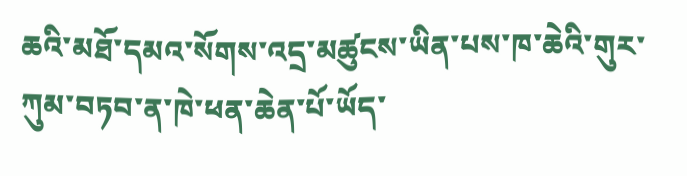ཆའི་མཐོ་དམའ་སོགས་འདྲ་མཚུངས་ཡིན་པས་ཁ་ཆེའི་གུར་ཀུམ་བཏབ་ན་ཁེ་ཕན་ཆེན་པོ་ཡོད་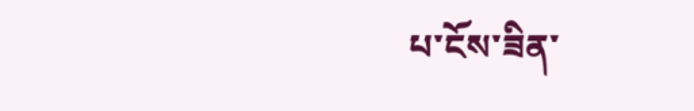པ་ངོས་ཟིན་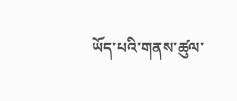ཡོད་པའི་གནས་ཚུལ་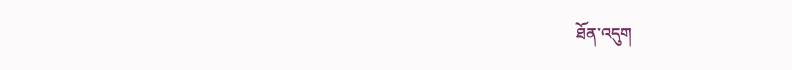ཐོན་འདུག